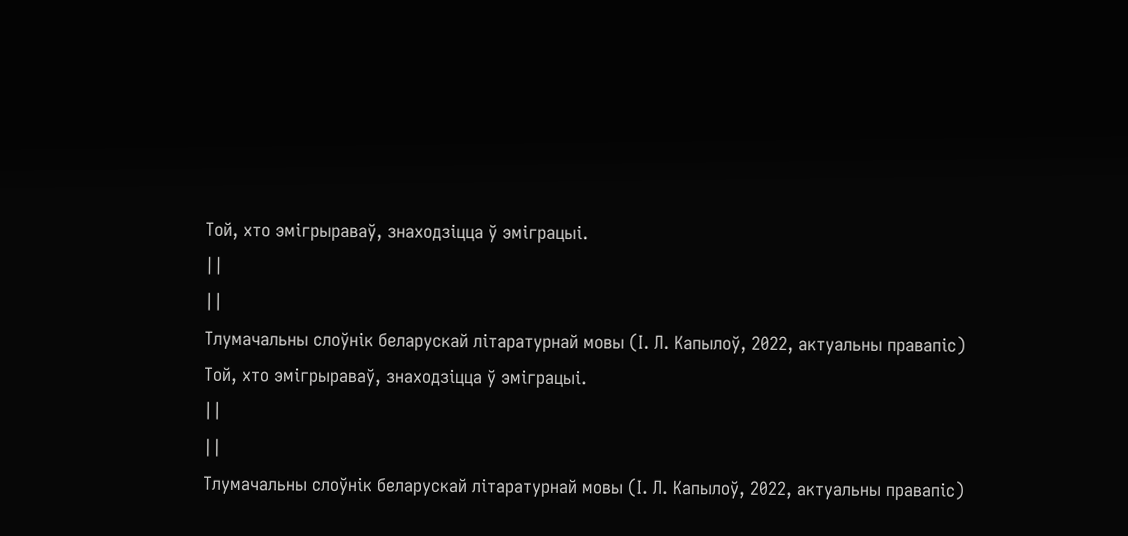Той, хто эмігрыраваў, знаходзіцца ў эміграцыі.
||
||
Тлумачальны слоўнік беларускай літаратурнай мовы (І. Л. Капылоў, 2022, актуальны правапіс)
Той, хто эмігрыраваў, знаходзіцца ў эміграцыі.
||
||
Тлумачальны слоўнік беларускай літаратурнай мовы (І. Л. Капылоў, 2022, актуальны правапіс)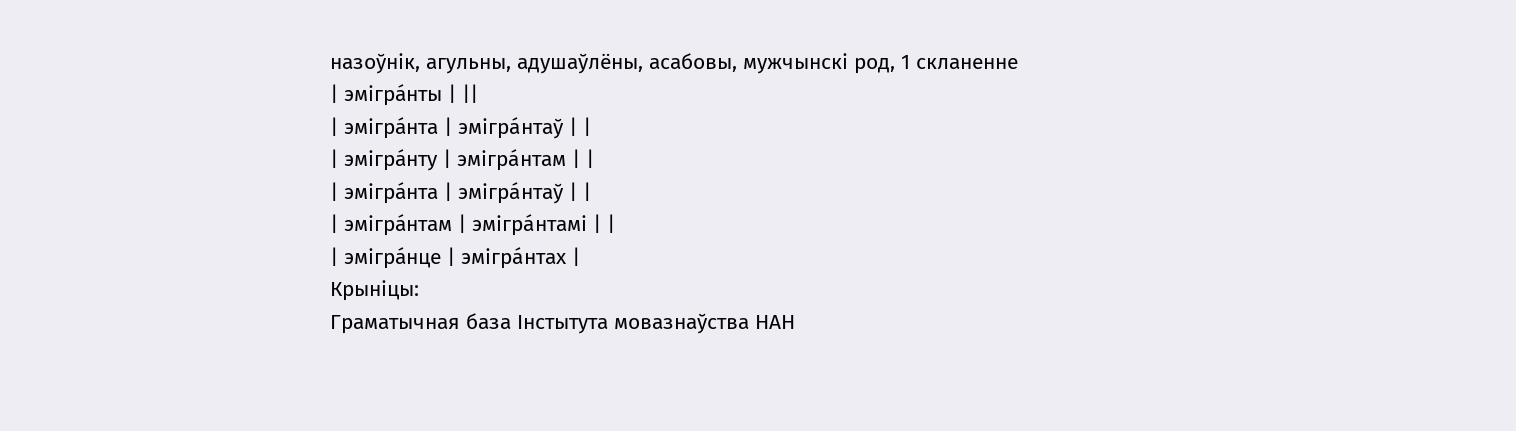назоўнік, агульны, адушаўлёны, асабовы, мужчынскі род, 1 скланенне
| эмігра́нты | ||
| эмігра́нта | эмігра́нтаў | |
| эмігра́нту | эмігра́нтам | |
| эмігра́нта | эмігра́нтаў | |
| эмігра́нтам | эмігра́нтамі | |
| эмігра́нце | эмігра́нтах |
Крыніцы:
Граматычная база Інстытута мовазнаўства НАН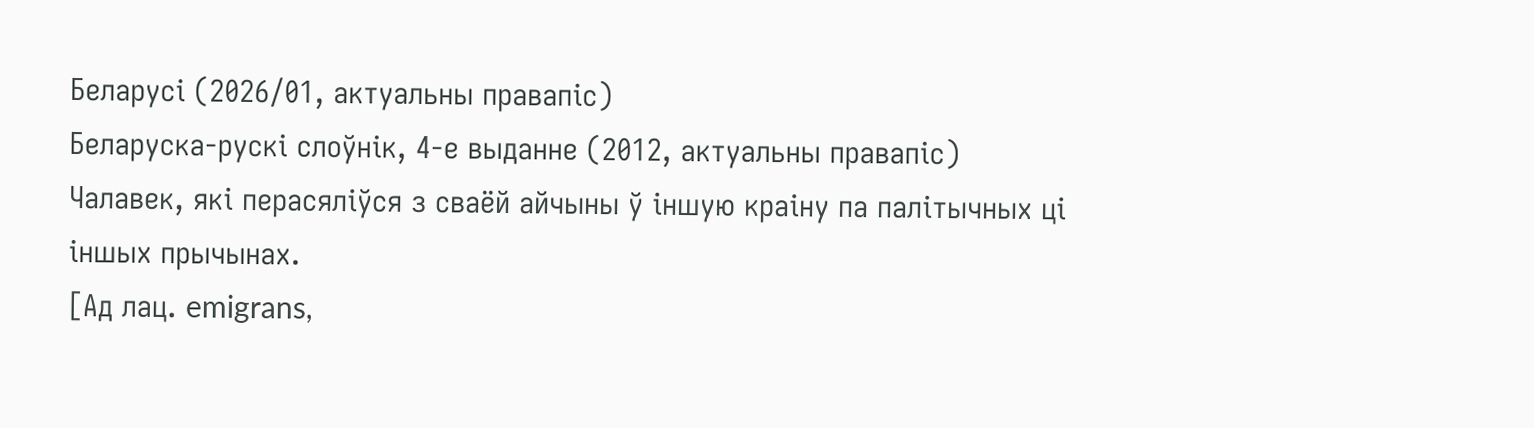Беларусі (2026/01, актуальны правапіс)
Беларуска-рускі слоўнік, 4-е выданне (2012, актуальны правапіс)
Чалавек, які перасяліўся з сваёй айчыны ў іншую краіну па палітычных ці іншых прычынах.
[Ад лац. emigrans,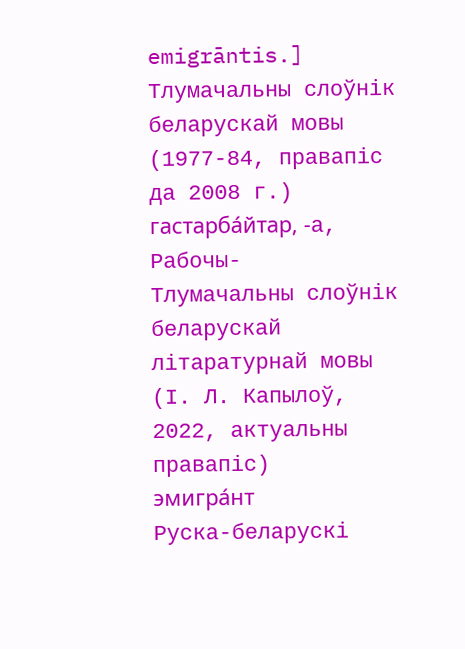emigrāntis.]
Тлумачальны слоўнік беларускай мовы (1977-84, правапіс да 2008 г.)
гастарба́йтар, -а,
Рабочы-
Тлумачальны слоўнік беларускай літаратурнай мовы (І. Л. Капылоў, 2022, актуальны правапіс)
эмигра́нт
Руска-беларускі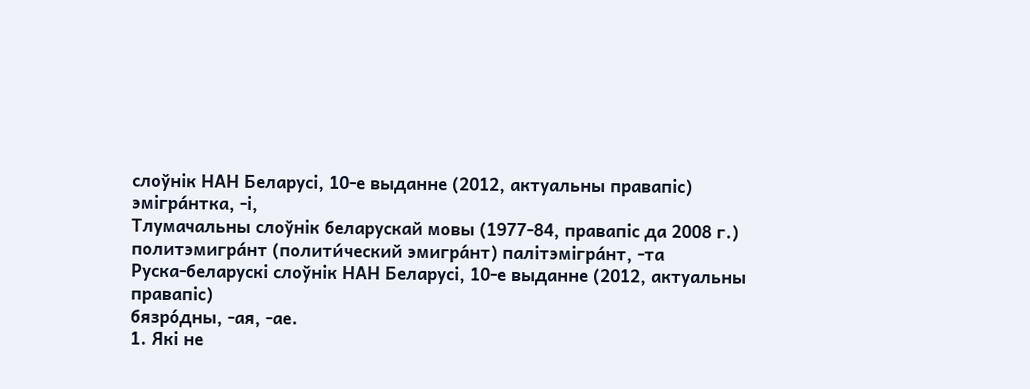слоўнік НАН Беларусі, 10-е выданне (2012, актуальны правапіс)
эмігра́нтка, ‑і,
Тлумачальны слоўнік беларускай мовы (1977-84, правапіс да 2008 г.)
политэмигра́нт (полити́ческий эмигра́нт) палітэмігра́нт, -та
Руска-беларускі слоўнік НАН Беларусі, 10-е выданне (2012, актуальны правапіс)
бязро́дны, -ая, -ае.
1. Які не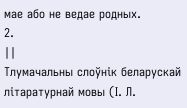мае або не ведае родных.
2.
||
Тлумачальны слоўнік беларускай літаратурнай мовы (І. Л.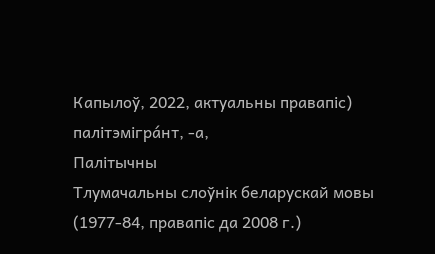Капылоў, 2022, актуальны правапіс)
палітэмігра́нт, ‑а,
Палітычны
Тлумачальны слоўнік беларускай мовы (1977-84, правапіс да 2008 г.)